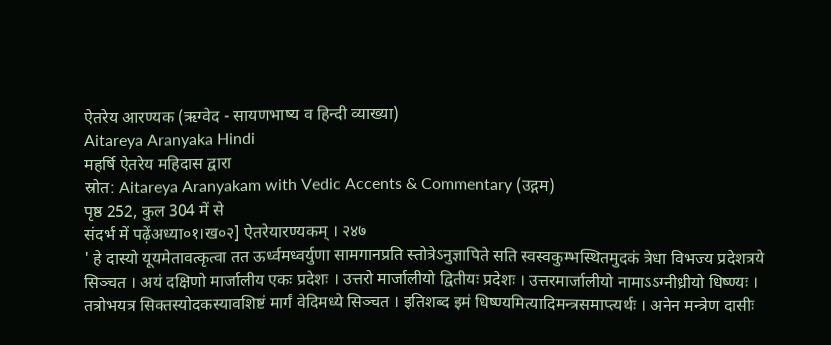ऐतरेय आरण्यक (ऋग्वेद - सायणभाष्य व हिन्दी व्याख्या)
Aitareya Aranyaka Hindi
महर्षि ऐतरेय महिदास द्वारा
स्रोत: Aitareya Aranyakam with Vedic Accents & Commentary (उद्गम)
पृष्ठ 252, कुल 304 में से
संदर्भ में पढ़ेंअध्या०१।ख०२] ऐतरेयारण्यकम् । २४७
' हे दास्यो यूयमेतावत्कृत्वा तत ऊर्ध्वमध्वर्युणा सामगानप्रति स्तोत्रेऽनुज्ञापिते सति स्वस्वकुम्भस्थितमुदकं त्रेधा विभज्य प्रदेशत्रये सिञ्चत । अयं दक्षिणो मार्जालीय एकः प्रदेशः । उत्तरो मार्जालीयो द्वितीयः प्रदेशः । उत्तरमार्जालीयो नामाऽऽग्नीध्रीयो धिष्ण्यः । तत्रोभयत्र सिक्तस्योदकस्यावशिष्टं मार्गं वेदिमध्ये सिञ्चत । इतिशब्द इमं धिष्ण्यमित्यादिमन्त्रसमाप्त्यर्थः । अनेन मन्त्रेण दासीः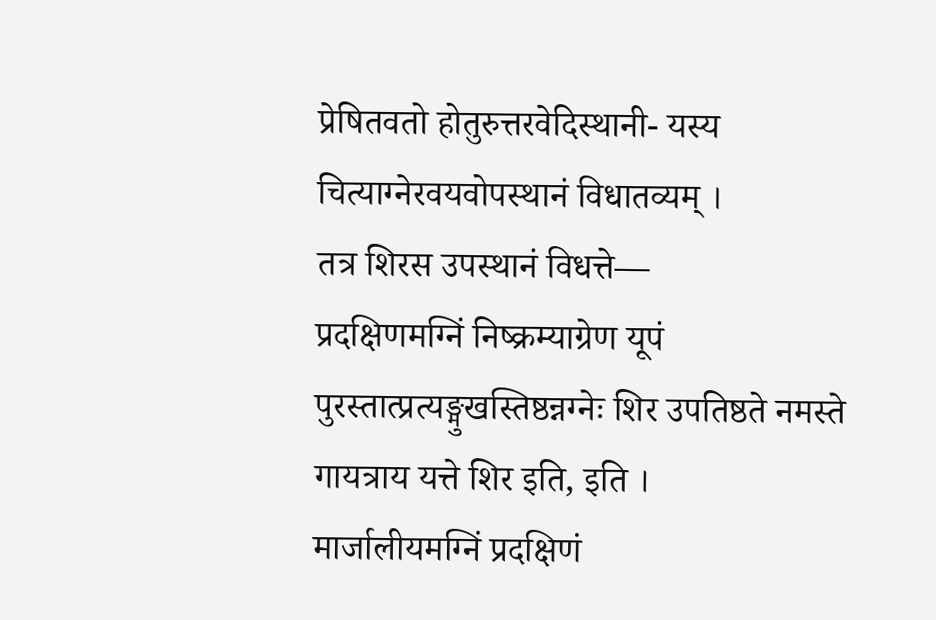प्रेषितवतो होतुरुत्तरवेदिस्थानी- यस्य चित्याग्नेरवयवोपस्थानं विधातव्यम् ।
तत्र शिरस उपस्थानं विधत्ते—
प्रदक्षिणमग्निं निष्क्रम्याग्रेण यूपं पुरस्तात्प्रत्यङ्मुखस्तिष्ठन्नग्नेः शिर उपतिष्ठते नमस्ते गायत्राय यत्ते शिर इति, इति ।
मार्जालीयमग्निं प्रदक्षिणं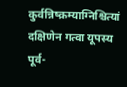कुर्वन्निष्क्रम्याग्निश्चित्यां दक्षिणेन गत्वा यूपस्य पूर्व-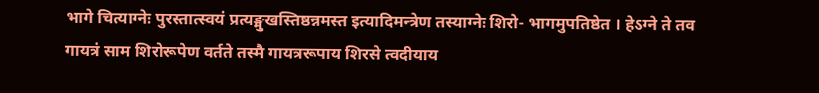भागे चित्याग्नेः पुरस्तात्स्वयं प्रत्यङ्मुखस्तिष्ठन्नमस्त इत्यादिमन्त्रेण तस्याग्नेः शिरो- भागमुपतिष्ठेत । हेऽग्ने ते तव गायत्रं साम शिरोरूपेण वर्तते तस्मै गायत्ररूपाय शिरसे त्वदीयाय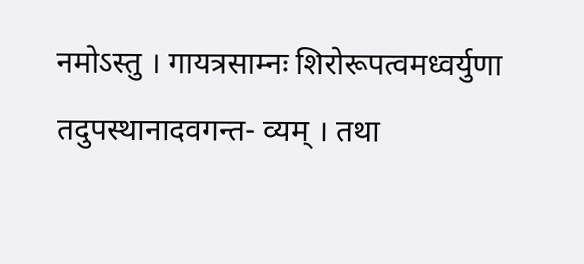नमोऽस्तु । गायत्रसाम्नः शिरोरूपत्वमध्वर्युणा तदुपस्थानादवगन्त- व्यम् । तथा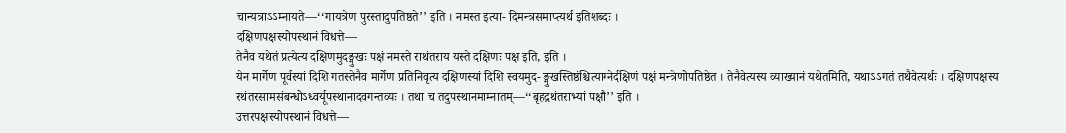चान्यत्राऽऽम्नायते—‘‘गायत्रेण पुरस्तादुपतिष्ठते’’ इति । नमस्त इत्या- दिमन्त्रसमाप्त्यर्थ इतिशब्दः ।
दक्षिणपक्षस्योपस्थानं विधत्ते—
तेनैव यथेतं प्रत्येत्य दक्षिणमुदङ्मुखः पक्षं नमस्ते राथंतराय यस्ते दक्षिणः पक्ष इति, इति ।
येन मार्गेण पूर्वस्यां दिशि गतस्तेनैव मार्गेण प्रतिनिवृत्य दक्षिणस्यां दिशि स्वयमुद- ङ्मुखस्तिष्ठंश्चित्याग्नेर्दक्षिणं पक्षं मन्त्रेणोपतिष्ठेत । तेनैवेत्यस्य व्याख्यानं यथेतमिति, यथाऽऽगतं तथैवेत्यर्थः । दक्षिणपक्षस्य रथंतरसामसंबन्धोऽध्वर्यूपस्थानादवगन्तव्यः । तथा च तदुपस्थानमाम्नातम्—‘‘बृहद्रथंतराभ्यां पक्षौ’’ इति ।
उत्तरपक्षस्योपस्थानं विधत्ते—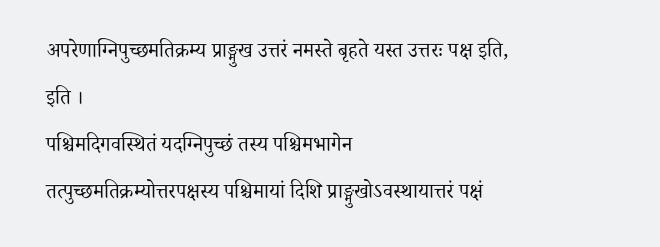अपरेणाग्निपुच्छमतिक्रम्य प्राङ्मुख उत्तरं नमस्ते बृहते यस्त उत्तरः पक्ष इति, इति ।
पश्चिमदिगवस्थितं यदग्निपुच्छं तस्य पश्चिमभागेन तत्पुच्छमतिक्रम्योत्तरपक्षस्य पश्चिमायां दिशि प्राङ्मुखोऽवस्थायात्तरं पक्षं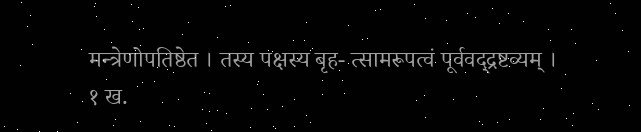मन्त्रेणोपतिष्ठेत । तस्य पक्षस्य बृह- त्सामरूपत्वं पूर्ववद्द्रष्टव्यम् ।
१ ख.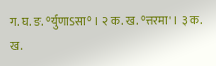ग. घ. ङ. °र्युणाऽसा° । २ क. ख. °त्तरमा' । ३ क. ख.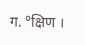ग. °क्षिण ।